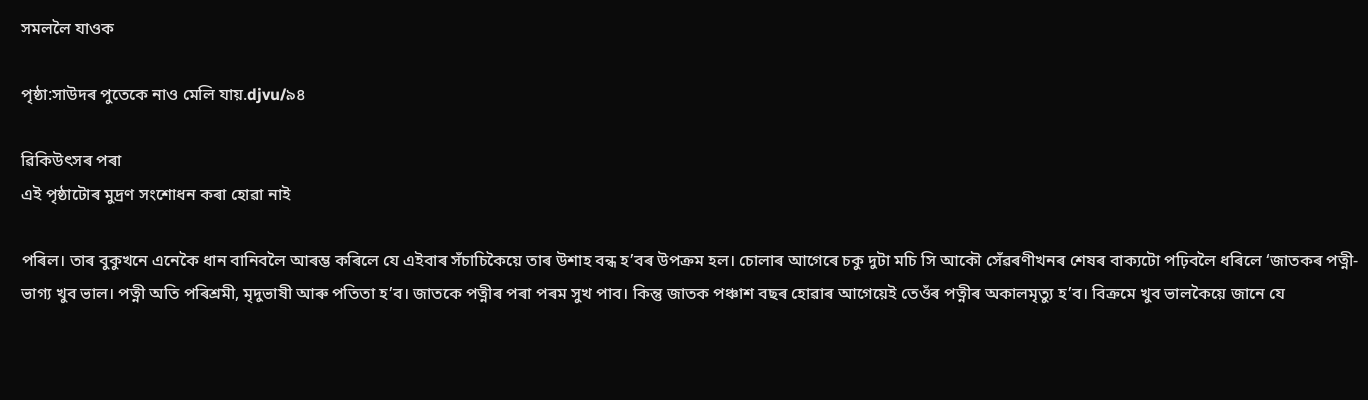সমললৈ যাওক

পৃষ্ঠা:সাউদৰ পুতেকে নাও মেলি যায়.djvu/৯৪

ৱিকিউৎসৰ পৰা
এই পৃষ্ঠাটোৰ মুদ্ৰণ সংশোধন কৰা হোৱা নাই

পৰিল। তাৰ বুকুখনে এনেকৈ ধান বানিবলৈ আৰম্ভ কৰিলে যে এইবাৰ সঁচাচিকৈয়ে তাৰ উশাহ বন্ধ হ’বৰ উপক্ৰম হল। চোলাৰ আগেৰে চকু দুটা মচি সি আকৌ সেঁৱৰণীখনৰ শেষৰ বাক্যটো পঢ়িবলৈ ধৰিলে ‘জাতকৰ পত্নী-ভাগ্য খুব ভাল। পত্নী অতি পৰিশ্ৰমী, মৃদুভাষী আৰু পতিতা হ’ব। জাতকে পত্নীৰ পৰা পৰম সুখ পাব। কিন্তু জাতক পঞ্চাশ বছৰ হোৱাৰ আগেয়েই তেওঁৰ পত্নীৰ অকালমৃত্যু হ’ব। বিক্ৰমে খুব ভালকৈয়ে জানে যে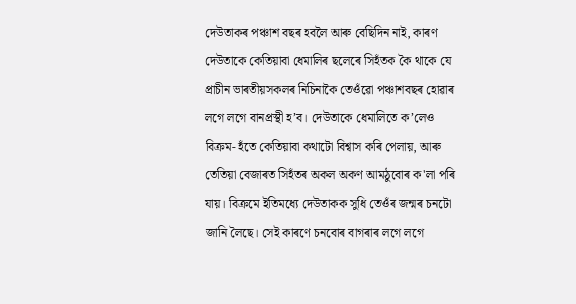দেউতাকৰ পঞ্চাশ বছৰ হবলৈ আৰু বেছিদিন নাই, কাৰণ দেউতাকে কেতিয়াবা ধেমালিৰ ছলেৰে সিহঁতক কৈ থাকে যে প্ৰাচীন ভাৰতীয়সকলৰ নিচিনাকৈ তেওঁৱো পঞ্চাশবছৰ হোৱাৰ লগে লগে বানপ্ৰস্থী হ’ব। দেউতাকে ধেমালিতে ক’লেও বিক্ৰম- হঁতে কেতিয়াবা কথাটো বিশ্বাস কৰি পেলায়, আৰু তেতিয়া বেজাৰত সিহঁতৰ অকল অকণ আমঠুবোৰ ক'লা পৰি যায়। বিক্ৰমে ইতিমধ্যে দেউতাকক সুধি তেওঁৰ জন্মৰ চনটো জানি লৈছে। সেই কাৰণে চনবোৰ বাগৰাৰ লগে লগে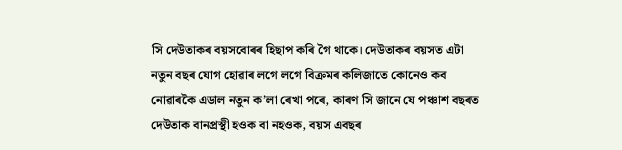সি দেউতাকৰ বয়সবোৰৰ হিছাপ কৰি গৈ থাকে। দেউতাকৰ বয়সত এটা নতুন বছৰ যোগ হোৱাৰ লগে লগে বিক্ৰমৰ কলিজাতে কোনেও কব নোৱাৰকৈ এডাল নতুন ক’লা ৰেখা পৰে, কাৰণ সি জানে যে পঞ্চাশ বছৰত দেউতাক বানপ্ৰস্থী হওক বা নহওক, বয়স এবছৰ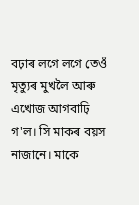বঢ়াৰ লগে লগে তেওঁ মৃত্যুৰ মুখলৈ আৰু এখোজ আগবাঢ়ি গ'ল। সি মাকৰ বয়স নাজানে। মাকে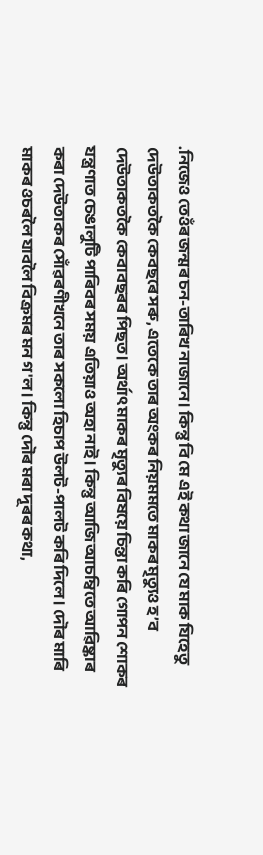.নিজেও তেওঁৰ জন্মৰ চন-তাৰিখ নাজানে। কিন্তু বি মে এই কথা জানে যে মাক যিহেতু দেউতাকতকৈ কেবছৰে সৰু, এতেকে তাৰ অংকৰ নিয়মমতে মাকৰ মৃত্যুও হ’ব দেউতাকতকৈ কেবাবছৰৰ পিছত। অৰ্থাৎ মাকৰ মৃত্যুৰ বিষয়ে চিন্তা কৰি গোপন শোকৰ যন্ত্ৰণাত চেঙালুটি পাৰিবৰ সময় এতিয়াও অহা নাই। কিন্তু আজি আচম্বিতে আৱিষ্কাৰ কৰা দেউতাকৰ সোঁৱৰণীখনে তাৰ সকলো হিচাপ উলট-পালট কৰি দিলে। দৌৰ মাৰি মাকৰ ওচৰলৈ যাবলৈ বিক্ৰমৰ মন গ'ল। কিন্তু দৌৰ মৰা দূৰৰ কথা,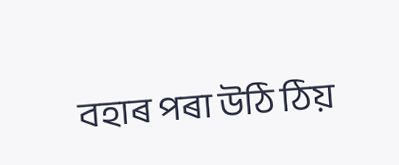বহাৰ পৰা উঠি ঠিয়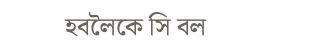হবলৈকে সি বল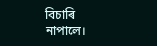বিচাৰি নাপালে।